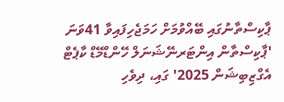ޕާކިސްތާނުގައި ބޭއްވުމަށް ހަމަޖެހިފައިވާ 41ވަނަ 'ޕާކިސްތާން އިންޓަރނޭޝަނަލް ހޭންޑްމޭޑް ކާޕެޓް އެގްޒިބިޝަން 2025' ގައި، ދިވެހި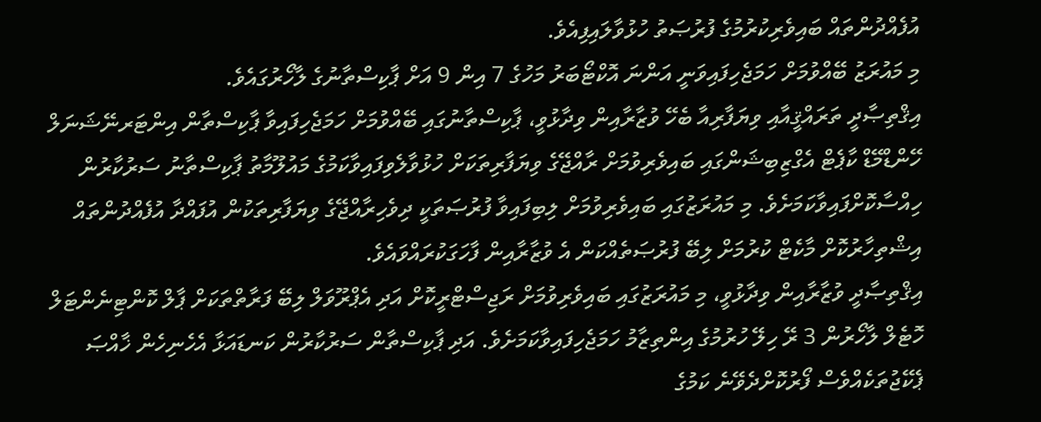އުފެއްދުންތައް ބައިވެރިކުރުމުގެ ފުރުޞަތު ހުޅުވާލައިފިއެވެ.
މި މައުރަޒު ބޭއްވުމަށް ހަމަޖެހިފައިވަނީ އަންނަ އޮކްޓޯބަރު މަހުގެ 7 އިން 9 އަށް ޕާކިސްތާނުގެ ލާހޯރުގައެވެ.
އިޤްތިޞާދީ ތަރައްޤީއާއި ވިޔަފާރިއާ ބެހޭ ވުޒާރާއިން ވިދާޅުވީ، ޕާކިސްތާނުގައި ބޭއްވުމަށް ހަމަޖެހިފައިވާ ޕާކިސްތާން އިންޓަރނޭޝަނަލް ހޭންޑްމޭޑް ކާޕެޓް އެގްޒިބިޝަންގައި ބައިވެރިވުމަށް ރާއްޖޭގެ ވިޔަފާރިތަކަށް ހުޅުވާލެވިފައިވާކަމުގެ މައުލޫމާތު ޕާކިސްތާނު ސަރުކާރުން ހިއްސާކޮށްފައިވާކަމަށެވެ. މި މައުރަޒުގައި ބައިވެރިވުމަށް ލިބިފައިވާ ފުރުޞަތަކީ ދިވެހިރާއްޖޭގެ ވިޔަފާރިތަކުން އުފައްދާ އުފެއްދުންތައް އިޝްތިހާރުކޮށް މާކެޓް ކުރުމަށް ލިބޭ ފުރުޞަތެއްކަން އެ ވުޒާރާއިން ފާހަގަކުރައްވައެވެ.
އިޤްތިޞާދީ ވުޒާރާއިން ވިދާޅުވީ، މި މައުރަޒުގައި ބައިވެރިވުމަށް ރަޖިސްޓްރީކޮށް އަދި އެޕްރޫވަލް ލިބޭ ފަރާތްތަކަށް ޕާލް ކޮންޓިނެންޓަލް ހޮޓެލް ލާހޯރުން 3 ރޭ ހިލޭ ހުރުމުގެ އިންތިޒާމު ހަމަޖެހިފައިވާކަމަށެވެ. އަދި ޕާކިސްތާން ސަރުކާރުން ކަނޑައަޅާ އެހެނިހެން ޚާއްޞަ ޕެކޭޖުތަކެއްވެސް ފޯރުކޮށްދެވޭނެ ކަމުގެ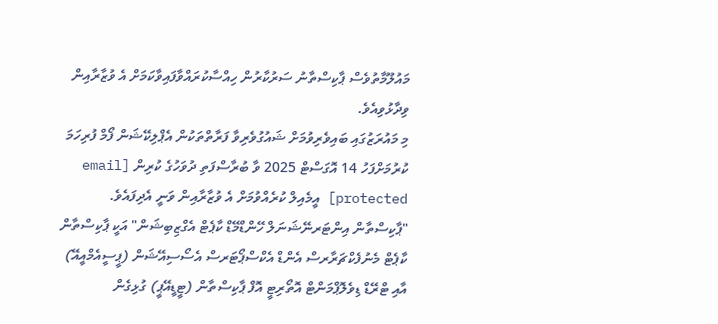މައުލޫމާތުވެސް ޕާކިސްތާނު ސަރުކާރުން ހިއްސާކުރައްވާފައިވާކަމަށް އެ ވުޒާރާއިން ވިދާޅުވިއެވެ.
މި މައުރަޒުގައި ބައިވެރިވުމަށް ޝައުގުވެރިވާ ފަރާތްތަކުން އެޕްލިކޭޝަން ފޯމް ފުރިހަމަ ކުރުމަށްފަހު 14 އޮގަސްޓް 2025 ވާ ބުރާސްފަތި ދުވަހުގެ ކުރިން [email protected] އީމެއިލް ކުރެއްވުމަށް އެ ވުޒާރާއިން ވަނީ އެދިފައެވެ.
"ޕާކިސްތާން އިންޓަރނޭޝަނަލް ހޭންޑްމޭޑް ކާޕެޓް އެގްޒިބިޝަން" އަކީ ޕާކިސްތާން ކާޕެޓް މެނުފެކްޗަރާރސް އެންޑް އެކްސްޕޯޓަރސް އެސޯސިއޭޝަން (ޕީސީއެމްއީއޭ) އާއި ޓްރޭޑް ޑިވެލޮޕްމަންޓް އޮތޯރިޓީ އޮފް ޕާކިސްތާން (ޓީޑީއޭޕީ) ގުޅިގެން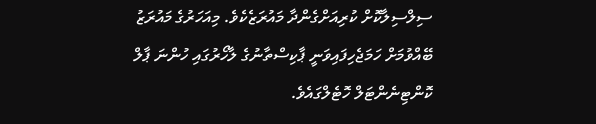ސިލްސިލާކޮށް ކުރިއަށްގެންދާ މައުރަޒެކެވެ. މިއަހަރުގެ މައުރަޒު ބޭއްވުމަށް ހަމަޖެހިފައިވަނީ ޕާކިސްތާނުގެ ލާހޯރުގައި ހުންނަ ޕާލް ކޮންޓިނެންޓަލް ހޮޓެލްގައެވެ.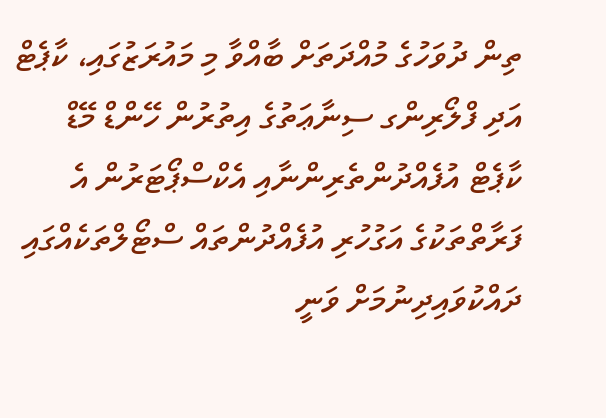ތިން ދުވަހުގެ މުއްދަތަށް ބާއްވާ މި މައުރަޒުގައި، ކާޕެޓް އަދި ފްލޯރިންގ ސިނާޢަތުގެ އިތުރުން ހޭންޑް މޭޑް ކާޕެޓް އުފެއްދުންތެރިންނާއި އެކްސްޕޯޓަރުން އެ ފަރާތްތަކުގެ އަގުހުރި އުފެއްދުންތައް ސްޓޯލްތަކެއްގައި ދައްކުވައިދިނުމަށް ވަނީ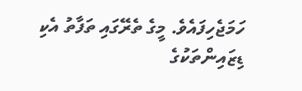ހަމަޖެހިފައެވެ. މީގެ ތެރޭގައި ތަފާތު އެކި ޑިޒައިންތަކުގެ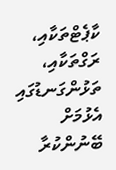ކާޕެޓްތަކާއި، ރަގްތަކާއި، ތަޅުންގަނޑުގައި އެޅުމަށް ބޭނުންކުރާ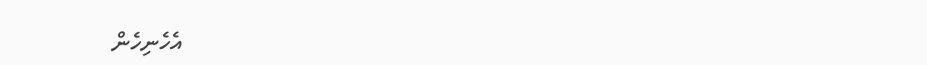އެހެނިހެން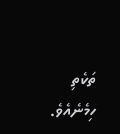ތަކެތި ހިމެނެއެވެ.